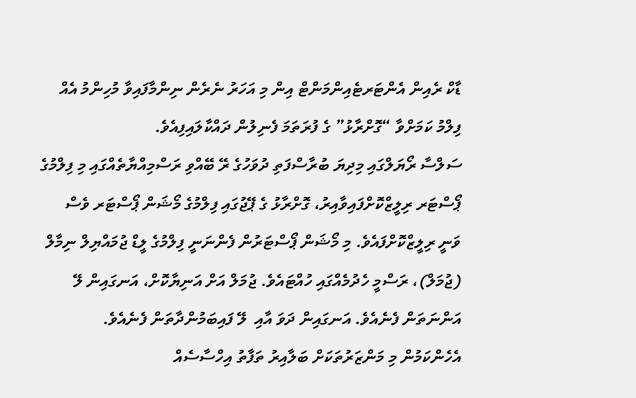ޑާކް ރެއިން އެންޓަރޓެއިންމަންޓް އިން މި އަހަރު ނެރެން ނިންމާފައިވާ މުހިންމު އެއް ފިލްމު ކަމަށްވާ “ގޮށްރާޅު” ގެ ފުރަތަމަ ފެނިލުން ދައްކާލައިފިއެވެ.
ސަލްސާ ރޯޔަލްގައި މިދިޔަ ބުރާސްފަތި ދުވަހުގެ ރޭ ބޭއްވި ރަސްމިއްޔާތެއްގައި މި ފިލްމުގެ ޕޯސްޓަރ ރިލީޒްކޮށްފައިވާއިރު، ގޮށްރާޅު ގެ ޕޭޖުގައި ފިލްމުގެ މޯޝަން ޕޯސްޓަރ ވެސް ވަނީ ރިލީޒްކޮށްފައެވެ. މި މޯޝަން ޕޯސްޓަރުން ފެންނަނީ ފިލްމުގެ ލީޑް ޖުމައްޔިލް ނިމާލް (ޖުމަލް)، ރަސްމީ ހެދުމެއްގައި ހުއްޓައެވެ. ޖުމަލް އަށް އަނިޔާކޮށް، އަނގައިން ލޭ އަންނަތަން ފެނެއެވެ. އަނގައިން ދަވަ އާއި  ލޭ ފައިބަމުންދާތަން ފެނެއެވެ. އެހެންކަމުން މި މަންޒަރުތަކަށް ބަލާއިރު ތަފާތު އިހްސާސެއް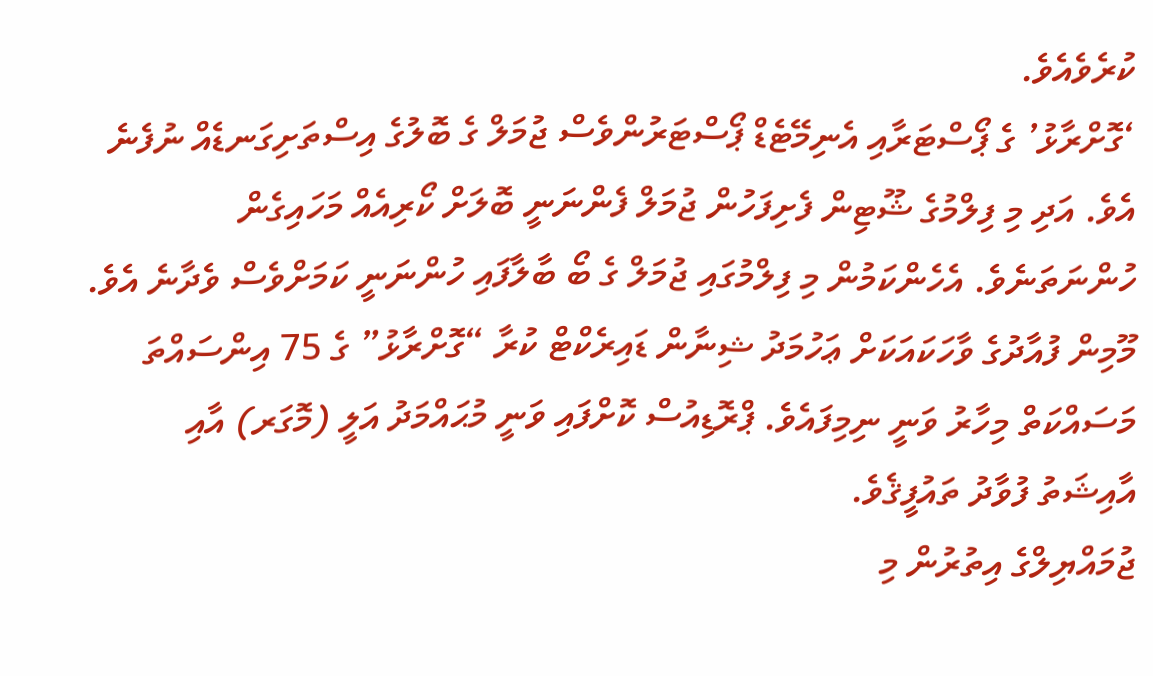ކުރެވެއެވެ.
‘ގޮށްރާޅު’ ގެ ޕޯސްޓަރާއި އެނިމޭޓެޑް ޕޯސްޓަރުންވެސް ޖުމަލް ގެ ބޮލުގެ އިސްތަށިގަނޑެއް ނުފެނެ އެވެ. އަދި މި ފިލްމުގެ ޝޫޓިން ފެށިފަހުން ޖުމަލް ފެންނަނީ ބޮލަށް ކޯރިއެއް މަހައިގެން ހުންނަތަނެވެ. އެހެންކަމުން މި ފިލްމުގައި ޖުމަލް ގެ ބޯ ބާލާފައި ހުންނަނީ ކަމަށްވެސް ވެދާނެ އެވެ.
މޫމިން ފުއާދުގެ ވާހަކައަކަށް ޢަހުމަދު ޝިނާން ޑައިރެކްޓް ކުރާ “ގޮށްރާޅު” ގެ 75 އިންސައްތަ މަސައްކަތް މިހާރު ވަނީ ނިމިފައެވެ. ޕްރޮޑިއުސް ކޮށްފައި ވަނީ މުޙައްމަދު އަލީ (މޮގަރ) އާއި އާއިޝަތު ފުވާދު ތައުފީޤެވެ.
ޖުމައްޔިލްގެ އިތުރުން މި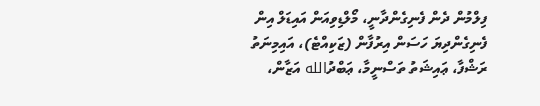ފިލްމުން ދެން ފެނިގެންދާނީ، މޯލްޑިވިއަން އައިޑަލް އިން ފެނިގެންދިޔަ ހަސަން އިރުފާން (ޒަކިއްޓެ)، އައިމިނަތު ރަޝްފާ، ޢައިޝަތު ތަސްނީމާ، ޢަބްދުالله އަޒާން،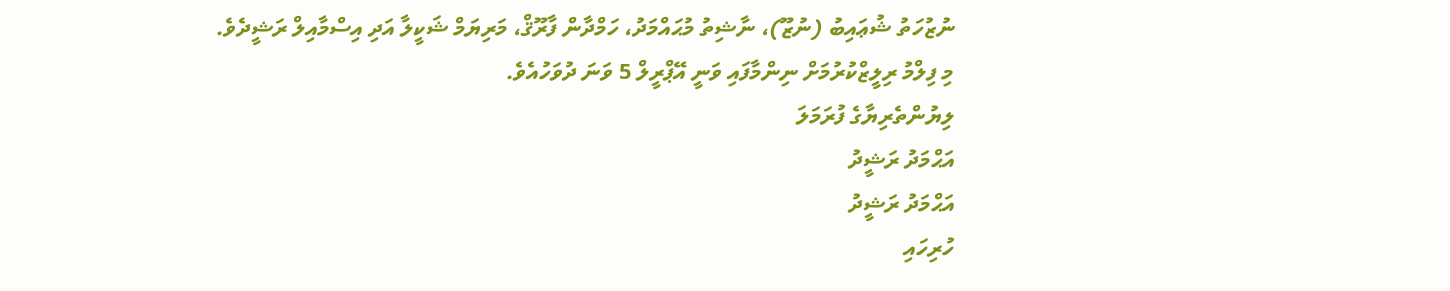ނުޒުހަތު ޝުޢައިބު (ނުޒޫ)، ނާޝިތު މުޙައްމަދު، ހަމްދާން ފާރޫޤް، މަރިޔަމް ޝަކީލާ އަދި އިސްމާއިލް ރަޝީދެވެ.
މި ފިލްމު ރިލީޒްކުރުމަށް ނިންމާފައި ވަނީ އޭޕްރީލް 5 ވަނަ ދުވަހުއެވެ.
ލިޔުންތެރިޔާގެ ފުރަމަލަ
އަޙްމަދު ރަޝީދު
އަޙްމަދު ރަޝީދު
ހުރިހައި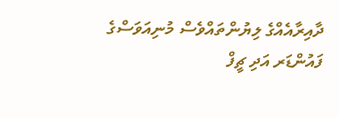ދާއިރާއެއްގެ ލިޔުންތައްވެސް މުނިއަވަސްގެ ފައުންޑަރ އަދި ޗީފް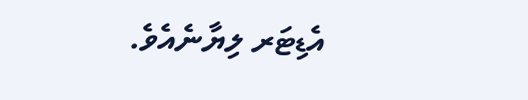އެޑިޓަރ ލިޔާނެއެވެ.